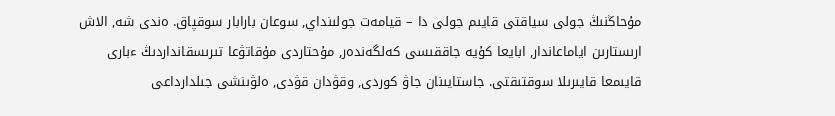مۇحاڭنىڭ جولى سياقتى قايىم جولى دا – قيامەت جولىنداي, سوعان بارابار سوقپاق. ەندى شە, الاش ارىستارىن اياماعاندار, ابايعا كۇيە جاققىسى كەلگەندەر, مۇحتاردى مۇقاتۋعا تىرىسقانداردىڭ ءبارى قايىمعا قايىرىلا سوقتىقتى. جاستايىنان جاۋ كوردى, وقۋدان قۋدى, ەلۋىنشى جىلدارداعى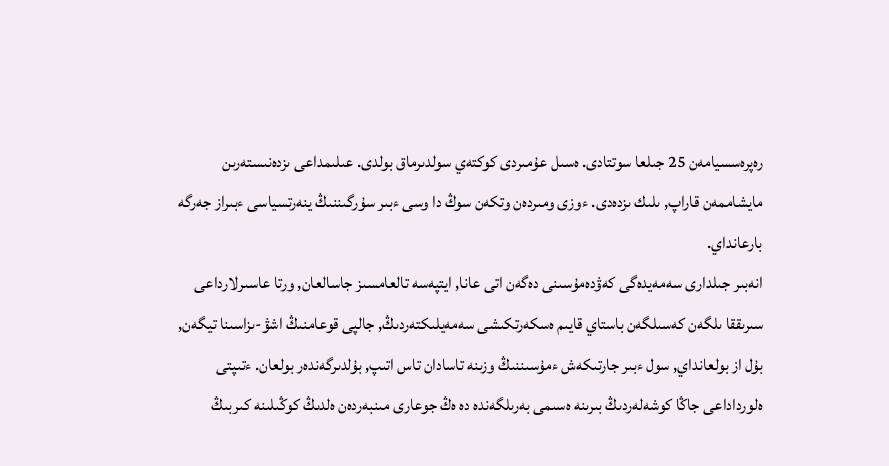رەپرەسسيامەن 25 جىلعا سوتتادى. ەسىل عۇمىردى كوكتەي سولدىرماق بولدى. عىلىمداعى ىزدەنىستەرىن مايشاممەن قاراپ, ىلىك ىزدەدى. ءوزى ومىردەن وتكەن سوڭ دا وسى ءبىر سۇرگىننىڭ ينەرتسياسى ءبىراز جەرگە بارعانداي.
انەبىر جىلدارى سەمەيدەگى كەۋدەمۇسىنى دەگەن اتى عانا, ايتپەسە تالعامسىز جاسالعان, ورتا عاسىرلارداعى سىرىققا ىلگەن كەسىلگەن باستاي قايىم ەسكەرتكىشى سەمەيلىكتەردىڭ, جالپى قوعامنىڭ اشۋ-ىزاسىنا تيگەن, بۇل از بولعانداي, سول ءبىر جارتىكەش ءمۇسىننىڭ وزىنە تاسادان تاس اتىپ, بۇلدىرگەندەر بولعان. ءتىپتى ەلورداداعى جاڭا كوشەلەردىڭ بىرىنە ەسىمى بەرىلگەندە دە ەڭ جوعارى مىنبەردەن ەلدىڭ كوڭىلىنە كىربىڭ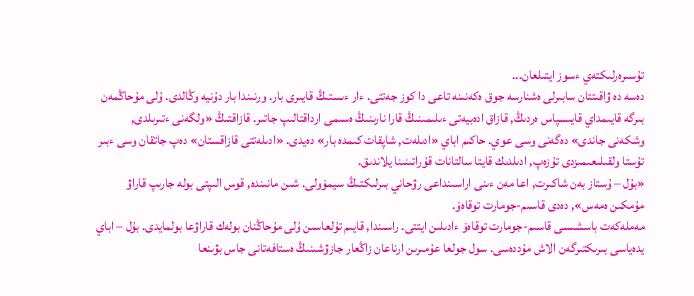تۇسىرەرلىكتەي ءسوز ايتىلعان...
دەسە دە ۋاقىتتان سابىرلى ەشنارسە جوق ەكەنىنە تاعى دا كوز جەتتى. ءار ءىستىڭ قايىرى بار. ورنىندا بار دۇنيە وڭالدى. ۇلى مۇحاڭمەن بىرگە قايىمداي قايىسپاس ەردىڭ, قازاق ادەبيەتى ءىلىمىنىڭ قارا نارىنىڭ ەسىمى ارداقتالىپ جاتىر. قازاقتىڭ «ولگەنى ءتىرىلدى, وشكەنى جاندى» دەگەنى وسى عوي. حاكىم اباي «ادىلەت, شاپقات كىمدە بار» دەيدى. «ادىلەتتى قازاقستان» دەپ جاتقان وسى ءبىر تۇستا ولقىلىعىمىزدى تۇزەپ, ادىلدىك قايتا سالتانات قۇراتىنىنا يلاندىق.
«بۇل – ۇستاز بەن شاكىرت, اعا مەن ءىنى اراسىنداعى رۋحاني بىرلىكتىڭ سيمۆولى. شىن مانىندە, قوس الىپتى بولە جارىپ قاراۋ مۇمكىن ەمەس», دەدى قاسىم-جومارت توقاەۆ.
مەملەكەت باسشىسى قاسىم-جومارت توقاەۆ ءادىلىن ايتتى. راسىندا, قايىم تۇلعاسىن ۇلى مۇحاڭنان بولەك قاراۋعا بولمايدى. بۇل – اباي يدەياسى بىرىكتىرگەن الاش مۇددەسى. سول جولعا عۇمىرىن ارناعان زاڭعار جازۋشىنىڭ ەستافەتانى جاس بۋىنعا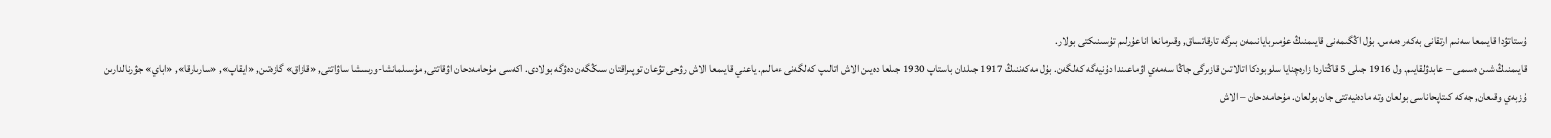ۇستاتۋدا قايىمعا سەنىم ارتقانى بەكەر ەمەس. بۇل اڭگىمەنى قايىمنىڭ عۇمىربايانىمەن بىرگە تارقاتساق, وقىرمانعا اناعۇرلىم تۇسىنىكتى بولار.
قايىمنىڭ شىن ەسىمى – عابدۋلقايىم. ول 1916 جىلى 5 قاڭتاردا زارەچنايا سلوبودكا اتالاتىن قازىرگى جاڭا سەمەي اۋماعىندا دۇنيەگە كەلگەن. بۇل مەكەننىڭ 1917 جىلدان باستاپ 1930 جىلعا دەيىن الاش اتالىپ كەلگەنى ءمالىم. ياعني قايىمعا الاش رۋحى تۋعان توپىراقتان سىڭگەن دەۋگە بولادى. اكەسى مۇحامەدحان اۋقاتتى, مۇسىلمانشا-ورىسشا ساۋاتتى, «قازاق» گازەتىن, «ايقاپ», «سارىارقا», «اباي» جۋرنالدارىن ۇزبەي وقىعان, جەكە كىتاپحاناسى بولعان وتە مادەنيەتتى جان بولعان. مۇحامەدحان – الاش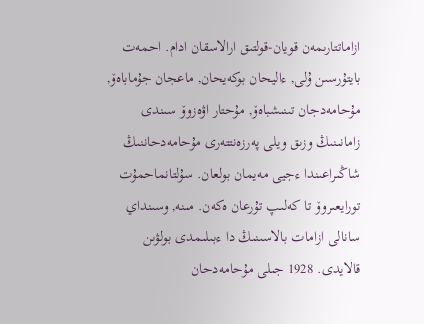ازاماتتارىمەن قويان-قولتىق ارالاسقان ادام. احمەت بايتۇرسىن ۇلى, ءاليحان بوكەيحان, ماعجان جۇماباەۆ, مۇحامەدجان تىنىشباەۆ, مۇحتار اۋەزوۆ سىندى زامانىنىڭ وزىق ويلى پەرزەنتتەرى مۇحامەدحاننىڭ شاڭىراعىندا ءجيى مەيمان بولعان. سۇلتانماحمۇت تورايعىروۆ تا كەلىپ تۇرعان ەكەن. مىنە, وسىنداي سانالى ازامات بالاسىنىڭ دا ءبىلىمدى بولۋىن قالايدى. 1928 جىلى مۇحامەدحان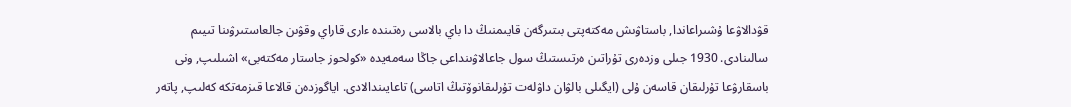قۋدالاۋعا ۇشىراعاندا, باستاۋىش مەكتەپتى بىتىرگەن قايىمنىڭ دا باي بالاسى رەتىندە ءارى قاراي وقۋىن جالعاستىرۋىنا تىيىم سالىنادى. 1930 جىلى وزدەرى تۇراتىن ەرتىستىڭ سول جاعالاۋىنداعى جاڭا سەمەيدە «كولحوز جاستار مەكتەبى» اشىلىپ, ونى باسقارۋعا تۇرلىقان قاسەن ۇلى (ايگىلى بالۋان داۋلەت تۇرلىقانوۆتىڭ اتاسى) تاعايىندالادى. اياگوزدەن قالاعا قىزمەتكە كەلىپ, پاتەر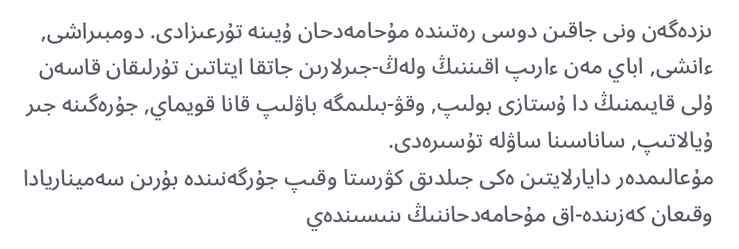ىزدەگەن ونى جاقىن دوسى رەتىندە مۇحامەدحان ۇيىنە تۇرعىزادى. دومبىراشى, ءانشى, اباي مەن ءارىپ اقىننىڭ ولەڭ-جىرلارىن جاتقا ايتاتىن تۇرلىقان قاسەن ۇلى قايىمنىڭ دا ۇستازى بولىپ, وقۋ-بىلىمگە باۋلىپ قانا قويماي, جۇرەگىنە جىر ۇيالاتىپ, ساناسىنا ساۋلە تۇسىرەدى.
مۇعالىمدەر دايارلايتىن ەكى جىلدىق كۋرستا وقىپ جۇرگەنىندە بۇرىن سەميناريادا وقىعان كەزىندە-اق مۇحامەدحاننىڭ ىنىسىندەي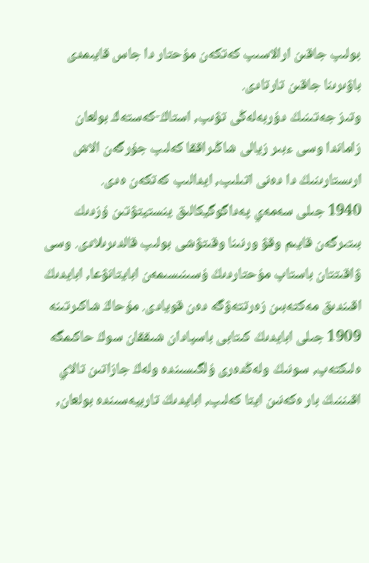بولىپ جاقىن ارالاسىپ كەتكەن مۇحتار دا جاس قايىمدى باۋىرىنا جاقىن تارتادى.
وتىز جەتىنىڭ دۇربەلەڭى تۋىپ, استاڭ-كەستەڭ بولعان زاماندا وسى ءبىر زيالى شاڭىراققا كەلىپ جۇرگەن الاش ارىستارىنىڭ دا دەنى اتىلىپ, ايدالىپ كەتكەن ەدى.
1940 جىلى سەمەي پەداگوگيكالىق ينستيتۋتىن ۇزدىك بىتىرگەن قايىم وقۋ ورنىنا وقىتۋشى بولىپ قالدىرىلادى. وسى ۋاقىتتان باستاپ مۇحتاردىڭ ۇسىنىسىمەن ابايتانۋعا, ابايدىڭ اقىندىق مەكتەبىن زەرتتەۋگە دەن قويادى. مۇحاڭ شاكىرتىنە 1909 جىلى ابايدىڭ كىتابى باسپادان شىققان سوڭ حاكىمگە ەلىكتەپ, سونىڭ ولەڭدەرى ۇلگىسىندە ولەڭ جازاتىن تالاي اقىننىڭ بار ەكەنىن ايتا كەلىپ, ابايدىڭ تاربيەسىندە بولعان,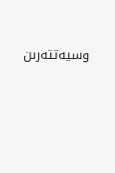وسيەتتەرىن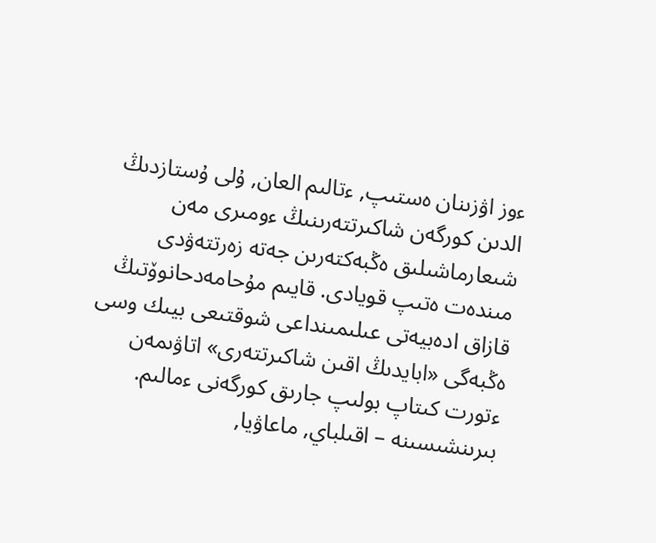ءوز اۋزىنان ەستىپ, ءتالىم العان, ۇلى ۇستازدىڭ الدىن كورگەن شاكىرتتەرىنىڭ ءومىرى مەن شىعارماشىلىق ەڭبەكتەرىن جەتە زەرتتەۋدى مىندەت ەتىپ قويادى. قايىم مۇحامەدحانوۆتىڭ قازاق ادەبيەتى عىلىمىنداعى شوقتىعى بيىك وسى ەڭبەگى «ابايدىڭ اقىن شاكىرتتەرى» اتاۋىمەن ءتورت كىتاپ بولىپ جارىق كورگەنى ءمالىم. بىرىنشىسىنە – اقىلباي, ماعاۋيا,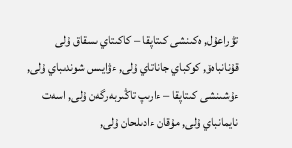تۋراعۇل, ەكىنشى كىتاپقا – كاكىتاي ىسقاق ۇلى قۇنانباەۆ, كوكباي جاناتاي ۇلى, ءۋايىس شوندىباي ۇلى, ءۇشىنشى كىتاپقا – ءارىپ تاڭىربەرگەن ۇلى, اسەت نايمانباي ۇلى, مۇقان ءادىلحان ۇلى,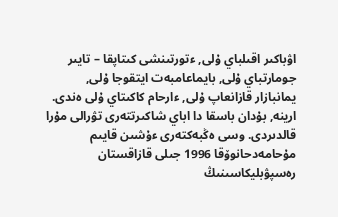اۋباكىر اقىلباي ۇلى, ءتورتىنشى كىتاپقا – تايىر جومارتباي ۇلى, بايماعامبەت ايتقوجا ۇلى, يمانبازار قازانعاپ ۇلى, ءارحام كاكىتاي ۇلى ەندى. ارينە, بۇدان باسقا دا اباي شاكىرتتەرى تۋرالى مۇرا قالدىردى. وسى ەڭبەكتەرى ءۇشىن قايىم مۇحامەدحانوۆقا 1996 جىلى قازاقستان رەسپۋبليكاسىنىڭ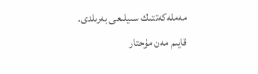مەملەكەتتىك سىيلىعى بەرىلدى.
قايىم مەن مۇحتار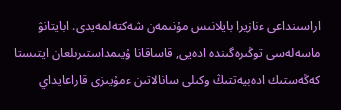اراسىنداعى ءنازيرا بايلانىس مۇنىمەن شەكتەلمەيدى. ابايتانۋ ماسەلەسى توڭىرەگىندە ادەيى, قاساقانا ۇيىمداستىرىلعان ايتىستا كەڭەستىك ادەبيەتتىڭ وكىلى سانالاتىن ءمۇيىزى قاراعايداي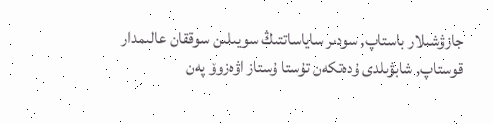جازۋشىلار باستاپ, سودىر ساياساتتىڭ سويىلىن سوققان عالىمدار قوستاپ, شابۋىلدى ۇدەتكەن تۇستا ۇستاز اۋەزوۆ پەن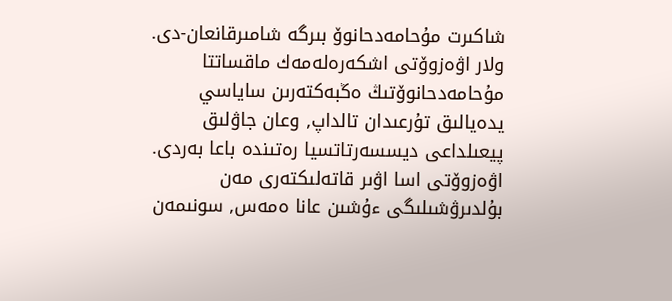شاكىرت مۇحامەدحانوۆ بىرگە شامىرقانعان-دى. ولار اۋەزوۆتى اشكەرەلەمەك ماقساتتا مۇحامەدحانوۆتىڭ ەڭبەكتەرىن ساياسي يدەيالىق تۇرعىدان تالداپ, وعان جاۋلىق پيعىلداعى ديسسەرتاتسيا رەتىندە باعا بەردى. اۋەزوۆتى اسا اۋىر قاتەلىكتەرى مەن بۇلدىرۋشىلىگى ءۇشىن عانا ەمەس, سونىمەن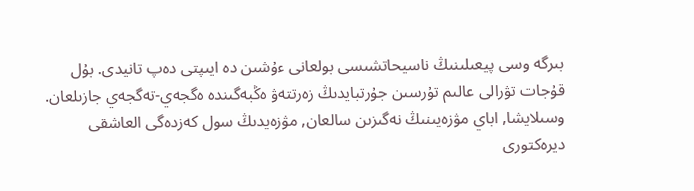بىرگە وسى پيعىلىنىڭ ناسيحاتشىسى بولعانى ءۇشىن دە ايىپتى دەپ تانيدى. بۇل قۇجات تۋرالى عالىم تۇرسىن جۇرتبايدىڭ زەرتتەۋ ەڭبەگىندە ەگجەي-تەگجەي جازىلعان. وسىلايشا, اباي مۋزەيىنىڭ نەگىزىن سالعان, مۋزەيدىڭ سول كەزدەگى العاشقى ديرەكتورى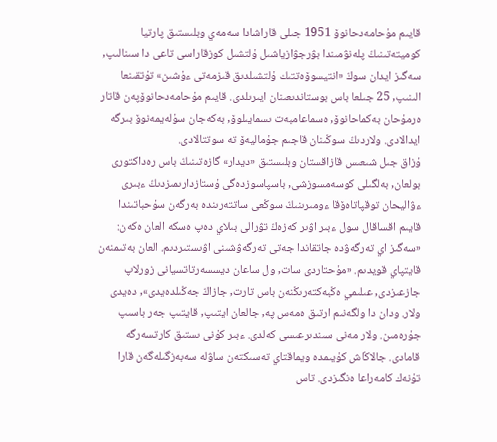قايىم مۇحامەدحانوۆ 1951 جىلى قاراشادا سەمەي وبلىستىق پارتيا كوميتەتىنىڭ پلەنۋمىندا بۋرجۋازياشىل ۇلتشىل كوزقاراسى تاعى دا سىنالىپ, سەگىز ايدان سوڭ «انتيسوۆەتتىك ۇلتشىلدىق قىزمەتى ءۇشىن» تۇتقىنعا الىنىپ, 25 جىلعا باس بوستاندىعىنان ايىرىلدى. قايىم مۇحامەدحانوۆپەن قاتار ەرمۇحان بەكماحانوۆ, ەسماعامبەت ىسمايىلوۆ, بەكەجان سۇلەيمەنوۆ بىرگە ايدالادى. ولاردىڭ سوڭىنان قاجىم جۇماليەۆ تە سوتتالادى.
ۇزاق جىل شىعىس قازاقستان وبلىستىق «ديدار» گازەتىنىڭ باس رەداكتورى بولعان, بەلگىلى كوسەمسوزشى, باسپاسوزدەگى ۇستازدارىمىزدىڭ ءبىرى ءۋاليحان توقپاتاەۆقا ءومىرىنىڭ سوڭعى ساتتەرىندە بەرگەن سۇحباتىندا قايىم اقساقال سول ءبىر اۋىر كەزەڭ تۋرالى بىلاي دەپ ەسكە العان ەكەن: «سەگىز اي تەرگەۋدە جاتقاندا جەتى تەرگەۋشىنى اۋىستىردىم. العان بەتىمنەن قايتپاي قويدىم. «مۇحتاردى سات, ول ساعان ديسسەرتاتسيانى زورلاپ جازعىزدى, عىلىمي ەڭبەكتەرىڭنەن باس تارت, جازاڭ جەڭىلدەيدى», دەيدى ولار. ودان دا ولگەنىم ارتىق ەمەس پە, جالعان ايتىپ, قايتىپ جەر باسىپ جۇرەمىن. ولار مەنى سىندىرعىسى كەلدى. ءبىر كۇنى ىستىق كارتسەرگە قامادى. جالاڭاش كۇيىمدە ويماقتاي تەسىكتەن ساۋلە سەبەزگىلەگەن قارا تۇنەك كامەراعا ەنگىزدى. تاس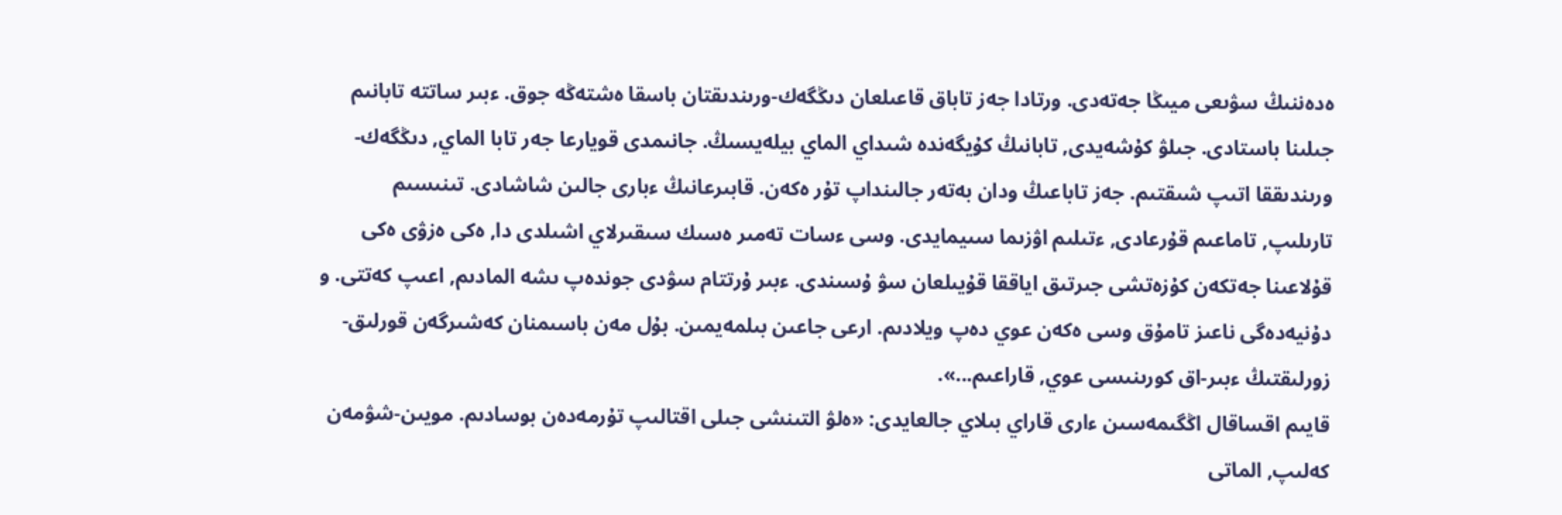ەدەننىڭ سۋىعى ميىڭا جەتەدى. ورتادا جەز تاباق قاعىلعان دىڭگەك-ورىندىقتان باسقا ەشتەڭە جوق. ءبىر ساتتە تابانىم جىلىنا باستادى. جىلۋ كۇشەيدى, تابانىڭ كۇيگەندە شىداي الماي بيلەيسىڭ. جانىمدى قويارعا جەر تابا الماي, دىڭگەك-ورىندىققا اتىپ شىقتىم. جەز تاباعىڭ ودان بەتەر جالىنداپ تۇر ەكەن. قابىرعانىڭ ءبارى جالىن شاشادى. تىنىسىم تارىلىپ, تاماعىم قۇرعادى, ءتىلىم اۋزىما سىيمايدى. وسى ءسات تەمىر ەسىك سىقىرلاي اشىلدى دا, ەكى ەزۋى ەكى قۇلاعىنا جەتكەن كۇزەتشى جىرتىق اياققا قۇيىلعان سۋ ۇسىندى. ءبىر ۇرتتام سۋدى جوندەپ ىشە المادىم, اعىپ كەتتى. و دۇنيەدەگى ناعىز تامۇق وسى ەكەن عوي دەپ ويلادىم. ارعى جاعىن بىلمەيمىن. بۇل مەن باسىمنان كەشىرگەن قورلىق-زورلىقتىڭ ءبىر-اق كورىنىسى عوي, قاراعىم...».
قايىم اقساقال اڭگىمەسىن ءارى قاراي بىلاي جالعايدى: «ەلۋ التىنشى جىلى اقتالىپ تۇرمەدەن بوسادىم. مويىن-شۋمەن كەلىپ, الماتى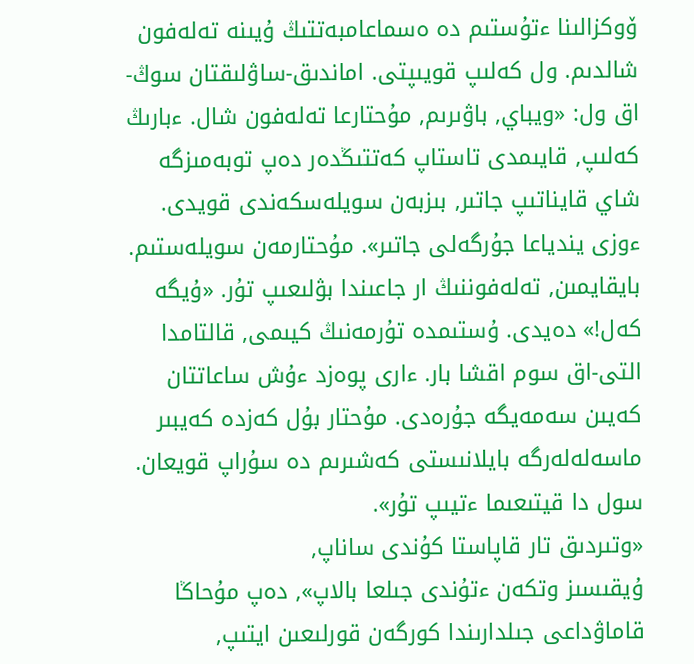ۆوكزالىنا ءتۇستىم دە ەسماعامبەتتىڭ ۇيىنە تەلەفون شالدىم. ول كەلىپ قويىپتى. اماندىق-ساۋلىقتان سوڭ-اق ول: «ويباي, باۋىرىم, مۇحتارعا تەلەفون شال. ءبارىڭ كەلىپ, قايىمدى تاستاپ كەتتىڭدەر دەپ توبەمىزگە شاي قايناتىپ جاتىر, بىزبەن سويلەسكەندى قويدى. ءوزى يندياعا جۇرگەلى جاتىر». مۇحتارمەن سويلەستىم. بايقايمىن, تەلەفوننىڭ ار جاعىندا بۋلىعىپ تۇر. «ۇيگە كەل!» دەيدى. ۇستىمدە تۇرمەنىڭ كيىمى, قالتامدا التى-اق سوم اقشا بار. ءارى پوەزد ءۇش ساعاتتان كەيىن سەمەيگە جۇرەدى. مۇحتار بۇل كەزدە كەيبىر ماسەلەلەرگە بايلانىستى كەشىرىم دە سۇراپ قويعان. سول دا قيتىعىما ءتيىپ تۇر».
«وتىردىق تار قاپاستا كۇندى ساناپ,
ۇيقىسىز وتكەن ءتۇندى جىلعا بالاپ», دەپ مۇحاڭا قاماۋداعى جىلدارىندا كورگەن قورلىعىن ايتىپ,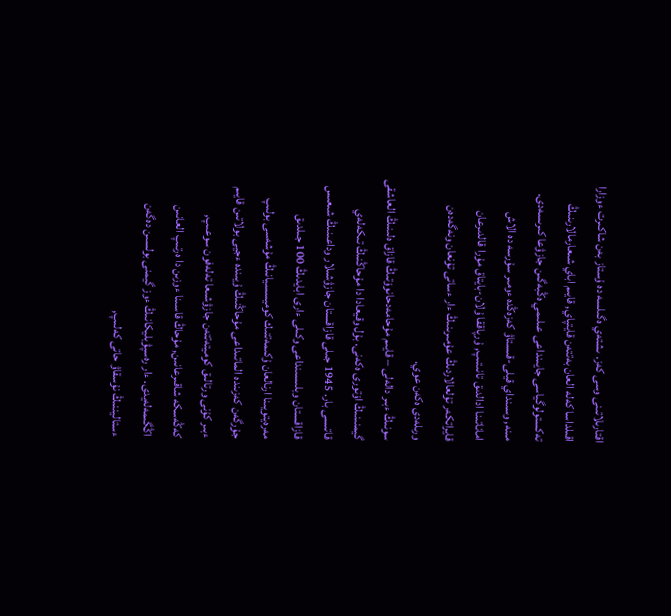اقتارىلاتىنى وسى كەز. ىشتەي ەگىلسە دە ۇستاز بەن شاكىرت ءوزارا اقىلداسا كەلە العان بەتتەن قايتپاي, قايىم اباي شىعارمالارىنىڭ تەكستولوگياسى جايىنداعى عىلىمي ەڭبەگىن جازۋعا كىرىسەدى.
مىنە, وسىنداي قيلى-قىستاۋ كەزەڭدە ءومىر سۇرسە دە الاش اماناتىنا ادالدىق تانىتىپ, ۇرپاققا ۇلان-بايتاق مۇرا قالدىرعان قايراتكەر تۇلعالاردىڭ عۇمىرىنىڭ ءار ءساتى تۇنعان ونەگەدەن ورىلەدى ەكەن عوي.
سونىڭ ءبىر دالەلى – قايىم مۇحامەدحانوۆتىڭ قازاق ەلىنىڭ العاشقى گيمنىنىڭ اۆتورى ەكەنى. بۇل وقيعادا دا مۇحاڭنىڭ تىكەلەي قاتىسى بار. 1945 جىلى قازاقستان جازۋشىلار وداعىنىڭ شىعىس قازاقستان وبلىسىنداعى وكىلى ءارى ابايدىڭ 100 جىلدىق مەرەيتويىنا ارنالعان ۇكىمەتتىك كوميسسيانىڭ مۇشەسى بولىپ جۇرگەن كەزىندە الماتىداعى مۇحاڭنىڭ ۇيىندە ءجيى بولاتىن قايىم ءبىر كۇنى ورتالىق كوميتەتتەن جازۋشىعا تەلەفون سوعىپ, كەڭەسكە شاقىرعانىن, مۇحاڭ قاسىنا ءوزىن دا ەرتىپ العانىن اڭگىمەلەيدى. ءار رەسپۋبليكانىڭ ءوز گيمنى بولسىن دەگەن ءستاليننىڭ نۇسقاۋ حاتى كەلىپ,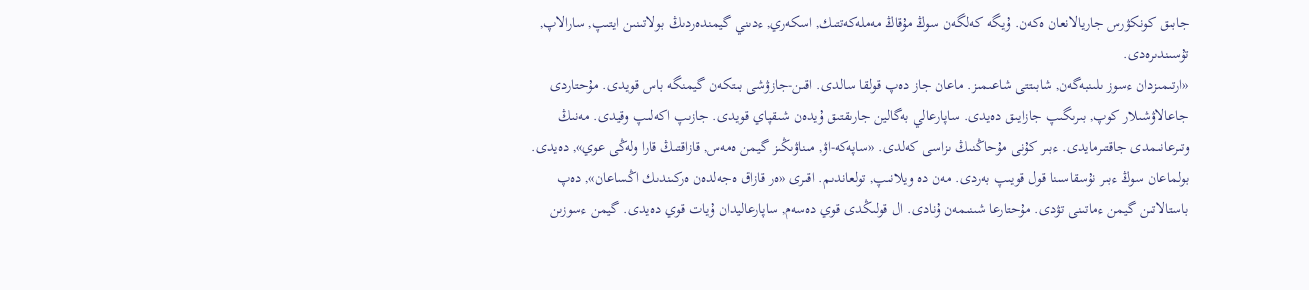جابىق كونكۋرس جاريالانعان ەكەن. ۇيگە كەلگەن سوڭ مۇقاڭ مەملەكەتتىك, اسكەري, ءدىني گيمندەردىڭ بولاتىنىن ايتىپ, سارالاپ, تۇسىندىرەدى.
«ارتىمىزدان ءسوز ىلىنبەگەن, شابىتتى شاعىمىز. ماعان جاز دەپ قولقا سالدى. اقىن-جازۋشى بىتكەن گيمنگە باس قويدى. مۇحتاردى جاعالاۋشىلار كوپ, بىرىگىپ جازايىق دەيدى. ساپارعالي بەگالين جارىقتىق ۇيدەن شىقپاي قويدى. جازىپ اكەلىپ وقيدى. مەنىڭ وتىرعانىمدى جاقتىرمايدى. ءبىر كۇنى مۇحاڭنىڭ ىزاسى كەلدى. «ساپەكە-اۋ, مىناۋىڭىز گيمن ەمەس, قازاقتىڭ قارا ولەڭى عوي», دەيدى. بولماعان سوڭ ءبىر نۇسقاسىنا قول قويىپ بەردى. مەن دە ويلانىپ, تولعاندىم. اقىرى «ەر قازاق ەجەلدەن ەركىندىك اڭساعان», دەپ باستالاتىن گيمن ءماتىنى تۋدى. مۇحتارعا شىنىمەن ۇنادى. ال قولىڭدى قوي دەسەم, ساپارعاليدان ۇيات قوي دەيدى. گيمن ءسوزىن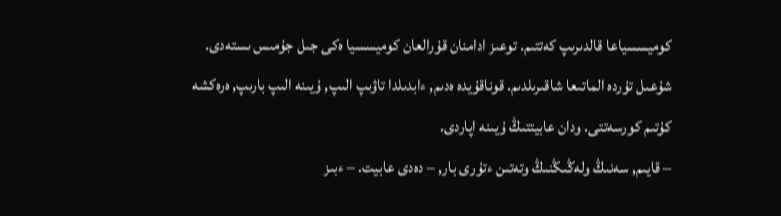كوميسسياعا قالدىرىپ كەتتىم. توعىز ادامنان قۇرالعان كوميسسيا ەكى جىل جۇمىس ىستەدى. شۇعىل تۇردە الماتىعا شاقىرىلدىم. قوناقۇيدە ەدىم, ءابدىلدا تاۋىپ الىپ, ۇيىنە الىپ بارىپ, ەرەكشە كۇتىم كورسەتتى. ودان عابيتتىڭ ۇيىنە اپاردى.
– قايىم, سەنىڭ ولەڭىڭنىڭ وتەتىن ءتۇرى بار, – دەدى عابيت. – ءبىز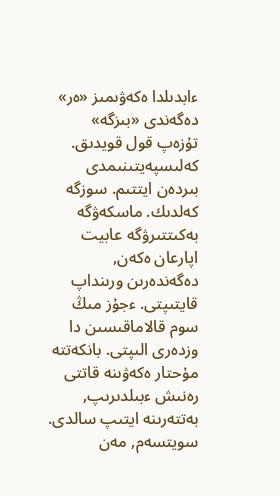ءابدىلدا ەكەۋىمىز «ەر» دەگەندى «بىزگە» تۇزەپ قول قويدىق.
كەلىسپەيتىنىمدى بىردەن ايتتىم. سوزگە كەلدىك. ماسكەۋگە بەكىتتىرۋگە عابيت اپارعان ەكەن, دەگەندەرىن ورىنداپ قايتىپتى. ءجۇز مىڭ سوم قالاماقىسىن دا وزدەرى الىپتى. بانكەتتە مۇحتار ەكەۋىنە قاتتى رەنىش ءبىلدىرىپ, بەتتەرىنە ايتىپ سالدى. سويتسەم, مەن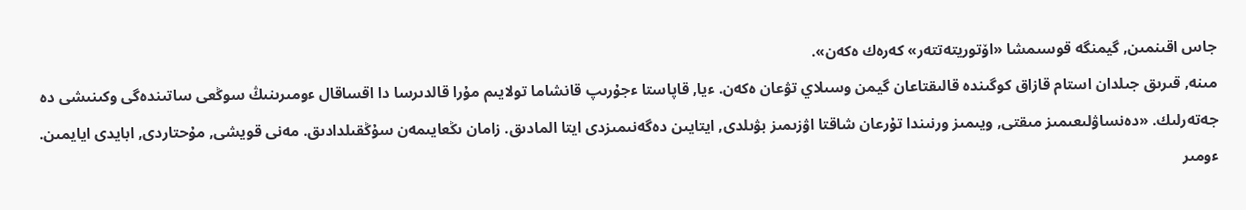جاس اقىنمىن, گيمنگە قوسىمشا «اۆتوريتەتتەر» كەرەك ەكەن».
مىنە, قىرىق جىلدان استام قازاق كوگىندە قالىقتاعان گيمن وسىلاي تۋعان ەكەن. ءيا, قاپاستا ءجۇرىپ قانشاما تولايىم مۇرا قالدىرسا دا اقساقال ءومىرىنىڭ سوڭعى ساتىندەگى وكىنىشى دە جەتەرلىك. «دەنساۋلىعىمىز مىقتى, ويىمىز ورنىندا تۇرعان شاقتا اۋزىمىز بۋىلدى, ايتايىن دەگەنىمىزدى ايتا المادىق. زامان ىڭعايىمەن سۇڭقىلدادىق. مەنى قويشى, مۇحتاردى, ابايدى ايايمىن. ءومىر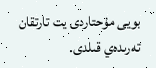بويى مۇحتاردى يت تارتقان تەرىدەي قىلدى.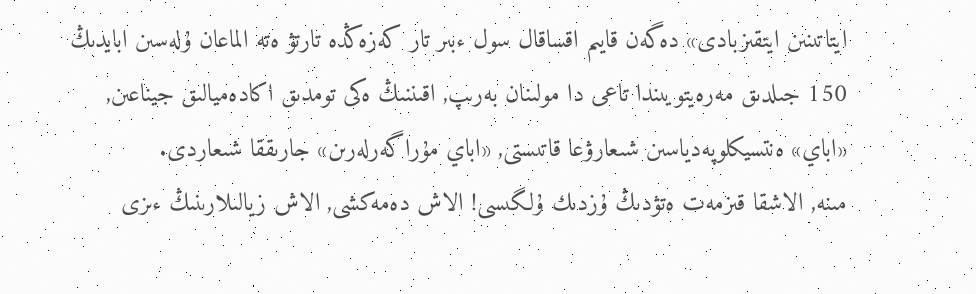ايتاتىنىن ايتقىزبادى» دەگەن قايىم اقساقال سول ءبىر تار كەزەڭدە تارتۋ ەتە الماعان ۇلەسىن ابايدىڭ 150 جىلدىق مەرەيتويىندا تاعى دا مولىنان بەرىپ, اقىننىڭ ەكى تومدىق اكادەميالىق جيناعىن, «اباي» ەنتسيكلوپەدياسىن شىعارۋعا قاتىستى, «اباي مۇراگەرلەرىن» جارىققا شىعاردى.
مىنە, الاشقا قىزمەت ەتۋدىڭ ۇزدىك ۇلگىسى! الاش دەمەكشى, الاش زيالىلارىنىڭ ءىزى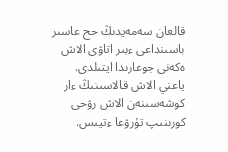قالعان سەمەيدىڭ حح عاسىر باسىنداعى ءبىر اتاۋى الاش ەكەنى جوعارىدا ايتىلدى. ياعني الاش قالاسىنىڭ ءار كوشەسىنەن الاش رۋحى كورىنىپ تۇرۋعا ءتيىس.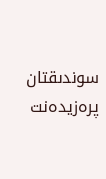سوندىقتان پرەزيدەنت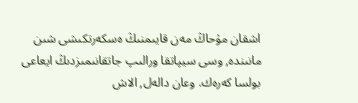اشقان مۇحاڭ مەن قايىمنىڭ ەسكەرتكىشى شىن مانىندە, وسى سيپاتقا ورالىپ جاتقانىمىزدىڭ ايعاعى بولسا كەرەك. وعان دالەل, الاش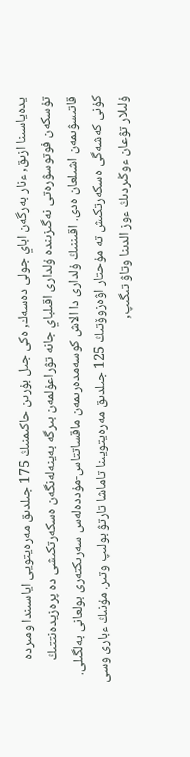يدەياسىنا ازىق, ءنار بەرگەن اباي جولى دەسەك, ەكى جىل بۇرىن حاكىمنىڭ 175 جىلدىق مەرەيتويى اياسىندا ومىردە تۇسكەن فوتوسۋرەتى نەگىزىندە ۇلدارى اقىلباي جانە تۋراعۇلمەن بىرگە بەينەلەنگەن ەسكەرتكىشى دە پرەزيدەنتتىڭ قاتىسۋىمەن اشىلعان ەدى. اقىننىڭ ۇلدارى دا الاش كوسەمدەرىمەن ماقساتتاس-مۇددەلەس سەرىكتەرى بولعانى بەلگىلى. كۇنى كەشەگى ەسكەرتكىش تە مۇحتار اۋەزوۆتىڭ 125 جىلدىق مەرەيتويىنا تاماشا تارتۋ بولىپ وتىر. مۇنىڭ ءبارى وسى ۇلىلار تۋعان ءوڭىردىڭ ءوز الدىنا وتاۋ تىگىپ,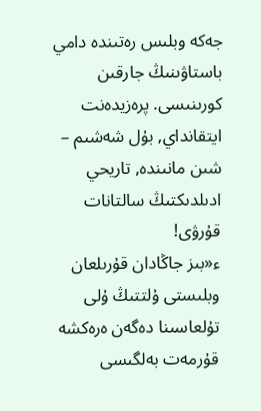جەكە وبلىس رەتىندە دامي باستاۋىنىڭ جارقىن كورىنىسى. پرەزيدەنت ايتقانداي, بۇل شەشىم – شىن مانىندە, تاريحي ادىلدىكتىڭ سالتانات قۇرۋى!
ء«بىز جاڭادان قۇرىلعان وبلىستى ۇلتتىڭ ۇلى تۇلعاسىنا دەگەن ەرەكشە قۇرمەت بەلگىسى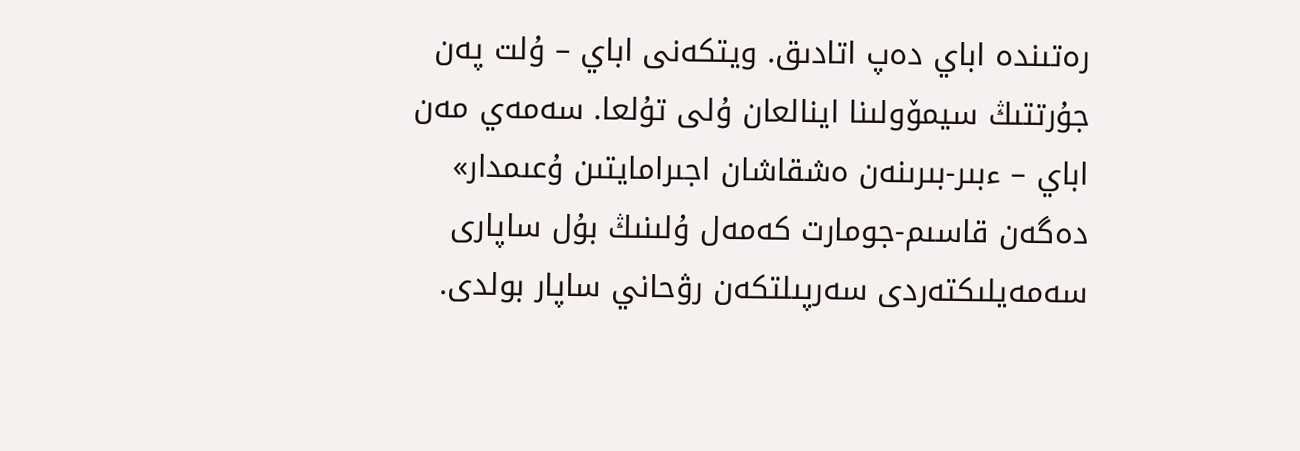رەتىندە اباي دەپ اتادىق. ويتكەنى اباي – ۇلت پەن جۇرتتىڭ سيمۆولىنا اينالعان ۇلى تۇلعا. سەمەي مەن اباي – ءبىر-بىرىنەن ەشقاشان اجىرامايتىن ۇعىمدار» دەگەن قاسىم-جومارت كەمەل ۇلىنىڭ بۇل ساپارى سەمەيلىكتەردى سەرپىلتكەن رۋحاني ساپار بولدى.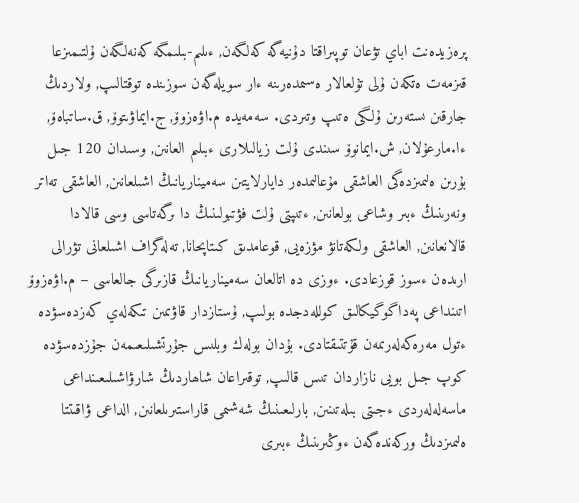پرەزيدەنت اباي تۋعان توپىراقتا دۇنيەگە كەلگەن, ءىلىم-بىلىمگە كەنەلگەن ۇلتىمىزعا قىزمەت ەتكەن ۇلى تۇلعالار ەسىمدەرىنە ءار سويلەگەن سوزىندە توقتالىپ, ولاردىڭ جارقىن ىستەرىن ۇلگى ەتىپ وتىردى. سەمەيدە م.اۋەزوۆ, ج.ايماۋىتوۆ, ق.ساتباەۆ, ءا.مارعۇلان, ش.ايمانوۆ سىندى ۇلت زيالىلارى ءبىلىم العانىن, وسىدان 120 جىل بۇرىن ەلىمىزدەگى العاشقى مۇعالىمدەر دايارلايتىن سەميناريانىڭ اشىلعانىن, العاشقى تەاتر ونەرىنىڭ ءبىر وشاعى بولعانىن, ءتىپتى ۇلت فۋتبولىنىڭ دا ىرگەتاسى وسى قالادا قالانعانىن, العاشقى ولكەتانۋ مۋزەيى, قوعامدىق كىتاپحانا, تەلەگراف اشىلعانى تۋرالى ارىدەن ءسوز قوزعادى. ءوزى دە اتالعان سەميناريانىڭ قازىرگى جالعاسى – م.اۋەزوۆ اتىنداعى پەداگوگيكالىق كوللەدجدە بولىپ, ۇستازدار قاۋىمىن تىكەلەي كەزدەسۋدە ءتول مەرەكەلەرىمەن قۇتتىقتادى. بۇدان بولەك وبلىس جۇرتشىلىعىمەن جۇزدەسۋدە كوپ جىل بويى نازاردان تىس قالىپ, توقىراعان شاھاردىڭ شارۋاشىلىعىنداعى ماسەلەلەردى ءجىتى بىلەتىنىن, بارلىعىنىڭ شەشىمى قاراستىرىلعانىن, الداعى ۋاقىتتا ەلىمىزدىڭ وركەندەگەن ءوڭىرىنىڭ ءبىرى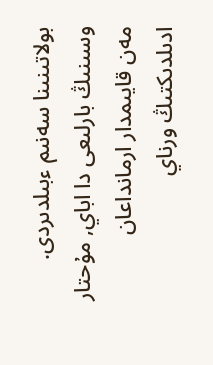بولاتىنىنا سەنىم ءبىلدىردى.
وسىنىڭ بارلىعى دا اباي, مۇحتار مەن قايىمدار ارمانداعان ادىلدىكتىڭ ورناي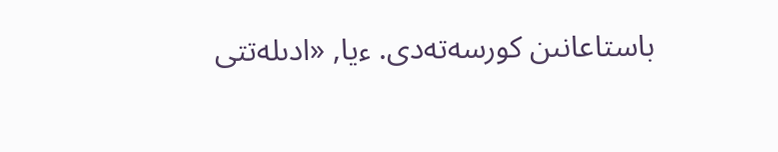باستاعانىن كورسەتەدى. ءيا, «ادىلەتتى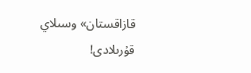قازاقستان» وسىلاي قۇرىلادى!